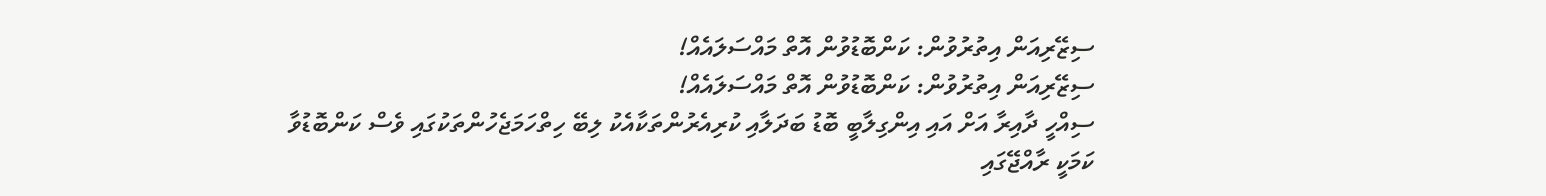ސިޒޭރިއަން އިތުރުވުން: ކަންބޮޑުވުން އޮތް މައްސަލައެއް!
ސިޒޭރިއަން އިތުރުވުން: ކަންބޮޑުވުން އޮތް މައްސަލައެއް!
ސިއްހީ ދާއިރާ އަށް އައި އިންގިލާބީ ބޮޑު ބަދަލާއި ކުރިއެރުންތަކާއެކު ލިބޭ ހިތްހަމަޖެހުންތަކުގައި ވެސް ކަންބޮޑުވާ ކަމަކީ ރާއްޖޭގައި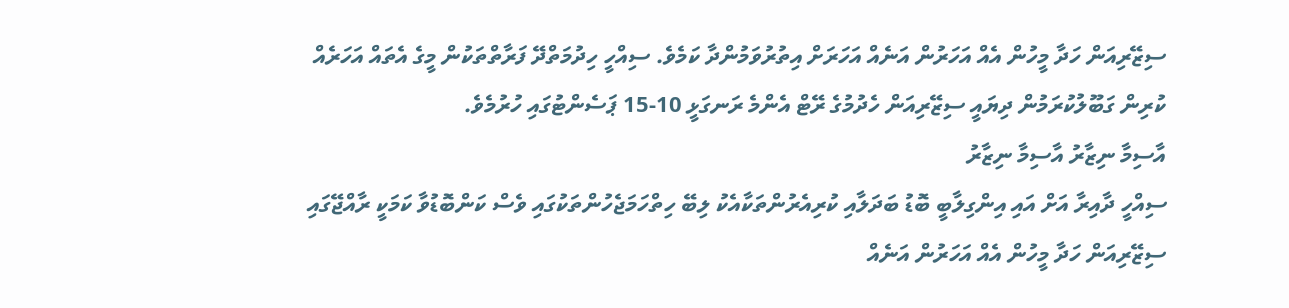ސިޒޭރިއަން ހަދާ މީހުން އެއް އަހަރުން އަނެއް އަހަރަށް އިތުރުވަމުންދާ ކަމެވެ. ސިއްހީ ހިދުމަތްދޭ ފަރާތްތަކުން މީގެ އެތައް އަހަރެއް ކުރިން ގަބޫލުކުރަމުން ދިޔައީ ސިޒޭރިއަން ހެދުމުގެ ރޭޓް އެންމެ ރަނގަޅީ 10-15 ޕަސެންޓުގައި ހުރުމެވެ.
އާސިމާ ނިޒާރު އާސިމާ ނިޒާރު
ސިއްހީ ދާއިރާ އަށް އައި އިންގިލާބީ ބޮޑު ބަދަލާއި ކުރިއެރުންތަކާއެކު ލިބޭ ހިތްހަމަޖެހުންތަކުގައި ވެސް ކަންބޮޑުވާ ކަމަކީ ރާއްޖޭގައި ސިޒޭރިއަން ހަދާ މީހުން އެއް އަހަރުން އަނެއް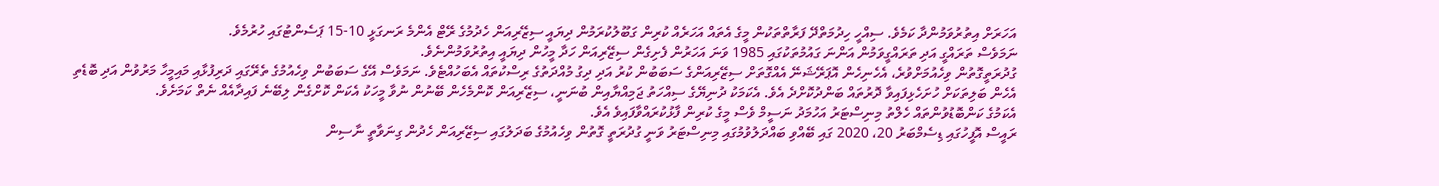އަހަރަށް އިތުރުވަމުންދާ ކަމެވެ. ސިއްހީ ހިދުމަތްދޭ ފަރާތްތަކުން މީގެ އެތައް އަހަރެއް ކުރިން ގަބޫލުކުރަމުން ދިޔައީ ސިޒޭރިއަން ހެދުމުގެ ރޭޓް އެންމެ ރަނގަޅީ 10-15 ޕަސެންޓުގައި ހުރުމެވެ.
ނަމަވެސް ތަރައްގީ އަދި ތަރައްގީވަމުން އަންނަ ގައުމުތަކުގައި 1985 ވަނަ އަހަރުން ފެށިގެން ސިޒޭރިއަން ހަދާ މީހުން ދިޔައީ އިތުރުވަމުންނެވެ.
ގުދުރަތީގޮތުން ވިހެއުމަށްވުރެ، އެހެނިހެން އޮޕަރޭޝަނޭ އެއްގޮތަށް ސިޒޭރިއަންގެ ސަބަބުން ކުރު އަދި ދިގު މުއްދަތުގެ ރިސްކުތައް އެބަހުއްޓެވެ. ނަމަވެސް އޭގެ ސަބަބުން ވިހެއުމުގެ ތެރޭގައި ދަރިފުޅާއި މައިމީހާ މަރުވުން އަދި ބޮޑެތި އެހެން ބަލިތަކަށް ހުށަހެޅިފައިވާ ދޮރުތައް ބަންދުކޮށްދެ އެވެ. އެކަމަކު ދުނިޔޭގެ ސިއްހަތު ޖަމިއްޔާއިން ބުނަނީ، ސިޒޭރިއަން ކޮންމެހެން ބޭނުން ނުވާ މީހަކު އެކަން ކޮށްގެން ލިބޭނެ ފައިދާއެއް ނެތް ކަމަށެވެ.
އެކަމުގެ ކަންބޮޑުވުންތައް ހެލްތު މިނިސްޓަރު އަހުމަދު ނަސީމް ވެސް މީގެ ކުރިން ފާޅުކުރައްވާފައިވެ އެވެ.
ރައީސް އޮފީހުގައި ޑިސެމްބަރު 20، 2020 ގައި ބޭއްވި ބައްދަލުވުމުގައި މިނިސްޓަރު ވަނީ ގުދުރަތީ ގޮތުން ވިހެއުމުގެ ބަދަލުގައި ސިޒޭރިއަން ހެދުން ގިނަވާތީ ނާސިން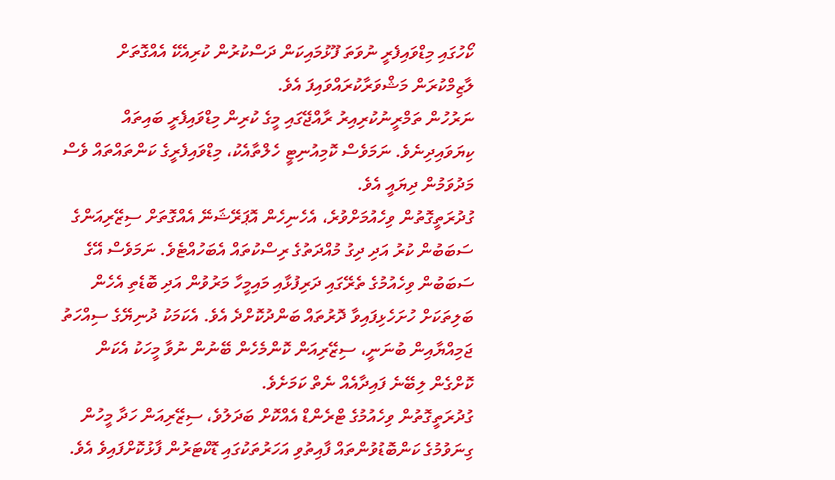ކޯހުގައި މިޑްވައިފެރީ ނުވަތަ ފޫޅުމައިކަން ދަސްކުރުން ކުރިއެކޭ އެއްގޮތަށް ލާޒިމްކުރަން މަޝްވަރާކުރައްވައިފަ އެވެ.
ނަރުހުން ތަމްރީނުކުރިއިރު ރާއްޖޭގައި މީގެ ކުރިން މިޑްވައިފެރީ ބައިތައް ކިޔަވައިދިނެވެ. ނަމަވެސް ކޮމިއުނިޓީ ހެލްތާއެކު، މިޑްވައިފެރީގެ ކަންތައްތައް ވެސް މަދުވަމުން ދިޔައީ އެވެ.
ގުދުރަތީގޮތުން ވިހެއުމަށްވުރެ، އެހެނިހެން އޮޕަރޭޝަނޭ އެއްގޮތަށް ސިޒޭރިއަންގެ ސަބަބުން ކުރު އަދި ދިގު މުއްދަތުގެ ރިސްކުތައް އެބަހުއްޓެވެ. ނަމަވެސް އޭގެ ސަބަބުން ވިހެއުމުގެ ތެރޭގައި ދަރިފުޅާއި މައިމީހާ މަރުވުން އަދި ބޮޑެތި އެހެން ބަލިތަކަށް ހުށަހެޅިފައިވާ ދޮރުތައް ބަންދުކޮށްދެ އެވެ. އެކަމަކު ދުނިޔޭގެ ސިއްހަތު ޖަމިއްޔާއިން ބުނަނީ، ސިޒޭރިއަން ކޮންމެހެން ބޭނުން ނުވާ މީހަކު އެކަން ކޮށްގެން ލިބޭނެ ފައިދާއެއް ނެތް ކަމަށެވެ.
ގުދުރަތީގޮތުން ވިހެއުމުގެ ޓްރެންޑް އެއްކޮށް ބަދަލުވެ، ސިޒޭރިއަން ހަދާ މީހުން ގިނަވުމުގެ ކަންބޮޑުވުންތައް ފާއިތުވި އަހަރުތަކުގައި ޑޮކްޓަރުން ފާޅުކޮށްފައިވެ އެވެ.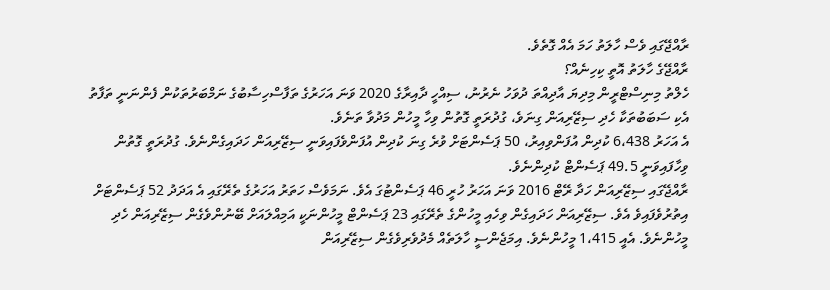ރާއްޖޭގައި ވެސް ހާލަތު ހަމަ އެއް ގޮތެވެ.
ރާއްޖޭގެ ހާލަތު އޮތީ ކިހިނެއް؟
ހެލްތު މިނިސްޓްރީން މިދިޔަ އާދިއްތަ ދުވަހު ނެރުނު، ސިއްހީ ދާއިރާގެ 2020 ވަނަ އަހަރުގެ ތަފާސްހިސާބުގެ ނަމްބަރުތަކުން ފެންނަނީ ތަފާތު އެކި ސަބަބުތަކާ ހެދި ސިޒޭރިއަން ގިނަވެ، ގުދުރަތީ ގޮތުން ވިހާ މީހުން މަދުވާ ތަނެވެ.
އެ އަހަރު 6،438 ކުދިން އުފަންވިއިރު، 50 ޕަސެންޓަށް ވުރެ ގިނަ ކުދިން އުފަންވެފައިވަނީ ސިޒޭރިއަން ހަދައިގެންނެވެ. ގުދުރަތީ ގޮތުން ވިހާފައިވަނީ 49.5 ޕަސެންޓް ކުދިންނެވެ.
ރާއްޖޭގައި ސިޒޭރިއަން ހަދާ ރޭޓް 2016 ވަނަ އަހަރު ހުރީ 46 ޕަސެންޓުގަ އެވެ. ނަމަވެސް ހަތަރު އަހަރުގެ ތެރޭގައި އެ އަދަދު 52 ޕަސެންޓަށް އިތުރުވެފައިވެ އެވެ. ސިޒޭރިއަން ހަދައިގެން ވިހެއި މީހުންގެ ތެރޭގައި 23 ޕަސެންޓް މީހުންނަކީ އަމިއްލައަށް ބޭނުންވެގެން ސިޒޭރިއަން ހެދި މީހުންނެވެ. އެއީ 1،415 މީހުންނެވެ. އިމަޖެންސީ ހާލަތެއް މެދުވެރިވެގެން ސިޒޭރިއަން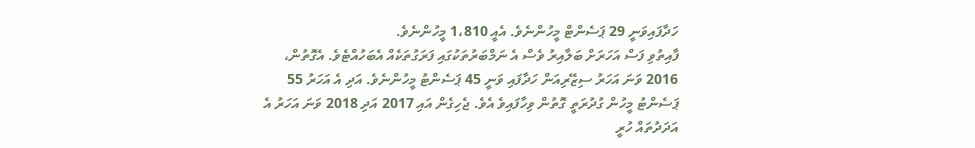ހަދާފައިވަނީ 29 ޕަސެންޓް މީހުންނެވެ. އެއީ 1،810 މީހުންނެވެ.
ފާއިތުވި ފަސް އަހަރަށް ބަލާއިރު ވެސް އެ ނަމްބަރުތަކުގައި ފަރަގުތަކެއް އެބަހުއްޓެވެ. އެގޮތުން، 2016 ވަނަ އަހަރު ސިޒޭރިއަން ހަދާފައި ވަނީ 45 ޕަސެންޓު މީހުންނެވެ. އަދި އެ އަހަރު 55 ޕަސެންޓު މީހުން ގުދުރަތީ ގޮތުން ވިހާފައިވެ އެވެ. ޖެހިގެން އައި 2017 އަދި 2018 ވަނަ އަހަރު އެ އަދަދުތައް ހުރީ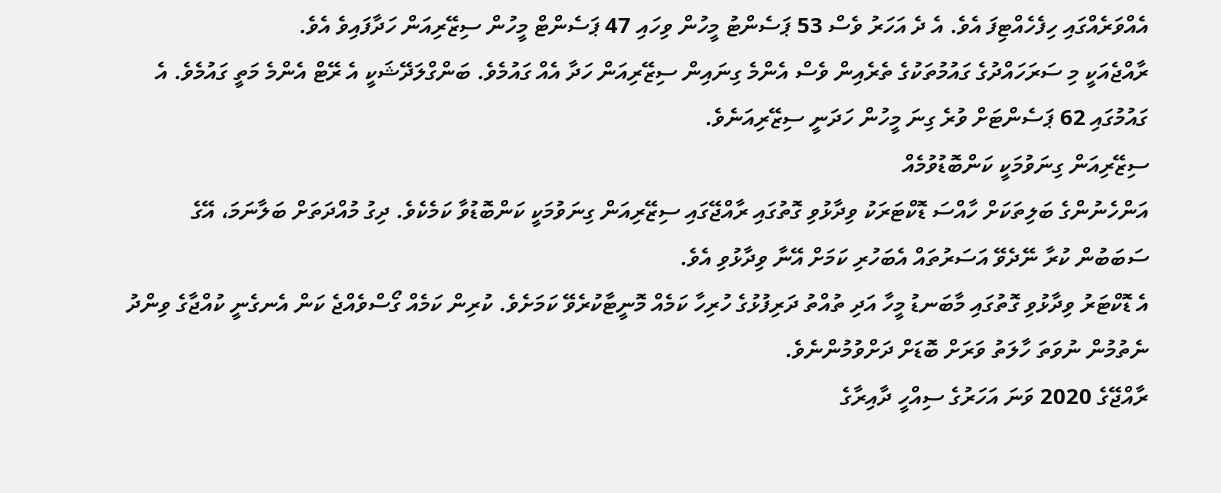އެއްވަރެއްގައި ހިފެހެއްޓިފަ އެވެ. އެ ދެ އަހަރު ވެސް 53 ޕަސެންޓު މީހުން ވިހައި 47 ޕަސެންޓް މީހުން ސިޒޭރިއަން ހަދާފައިވެ އެވެ.
ރާއްޖެއަކީ މި ސަރަހައްދުގެ ގައުމުތަކުގެ ތެރެއިން ވެސް އެންމެ ގިނައިން ސިޒޭރިއަން ހަދާ އެއް ގައުމެވެ. ބަންގްލަދޭޝަކީ އެ ރޭޓް އެންމެ މަތީ ގައުމެވެ. އެ ގައުމުގައި 62 ޕަސެންޓަށް ވުރެ ގިނަ މީހުން ހަދަނީ ސިޒޭރިއަނެވެ.
ސިޒޭރިއަން ގިނަވުމަކީ ކަންބޮޑުވުމެއް
އަންހެނުންގެ ބަލިތަކަށް ހާއްސަ ޑޮކްޓަރަކު ވިދާޅުވި ގޮތުގައި ރާއްޖޭގައި ސިޒޭރިއަން ގިނަވުމަކީ ކަންބޮޑުވާ ކަމެކެވެ. ދިގު މުއްދަތަށް ބަލާނަމަ، އޭގެ ސަބަބުން ކުރާ ނޭދެވޭ އަސަރުތައް އެބަހުރި ކަމަށް އޭނާ ވިދާޅުވި އެވެ.
އެ ޑޮކްޓަރު ވިދާޅުވި ގޮތުގައި މާބަނޑު މީހާ އަދި ތުއްތު ދަރިފުޅުގެ ހުރިހާ ކަމެއް މޮނީޓާކުރެވޭ ކަމަށެވެ. ކުރިން ކަމެއް ގޯސްވެއްޖެ ކަން އެނގެނީ ކުއްޖާގެ ވިންދު ނެތުމުން ނުވަތަ ހާލަތު ވަރަށް ބޮޑަށް ދަށްވުމުންނެވެ.
ރާއްޖޭގެ 2020 ވަނަ އަހަރުގެ ސިއްހީ ދާއިރާގެ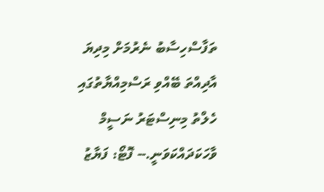ތަފާސްހިސާބު ނެރުމަށް މިދިޔަ އާދިއްތަ ބޭއްވި ރަސްމިއްޔާތުގައި ހެލްތު މިނިސްޓަރު ނަސީމް ވާހަކަދައްކަވަނީ.-- ފޮޓޯ: ފަޔާޒު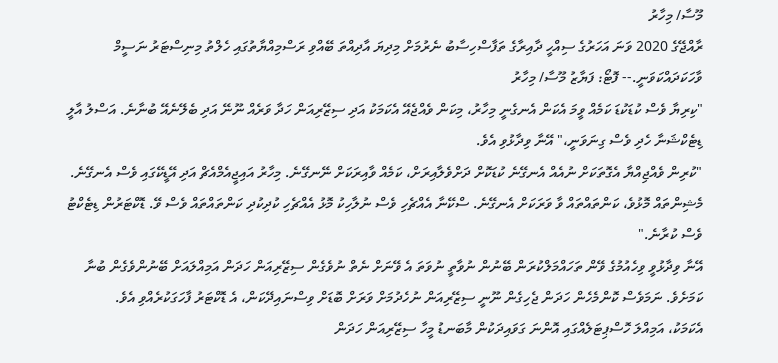މޫސާ/ މިހާރު
ރާއްޖޭގެ 2020 ވަނަ އަހަރުގެ ސިއްހީ ދާއިރާގެ ތަފާސްހިސާބު ނެރުމަށް މިދިޔަ އާދިއްތަ ބޭއްވި ރަސްމިއްޔާތުގައި ހެލްތު މިނިސްޓަރު ނަސީމް ވާހަކަދައްކަވަނީ.-- ފޮޓޯ: ފަޔާޒު މޫސާ/ މިހާރު
"ކިރިޔާ ވެސް ކުޑަކުޑަ ކަމެއް ވީމަ އެކަން އެނގެނީ މިހާރު، މިކަން ވެއްޖެއޭ އެކަމަކު އަދި ސިޒޭރިއަން ހަދާ ވަރެއް ނޫނޭ އަދި ބެލޭނެއޭ ބުނާނެ. އަސްލު އާލީ ޑިޓެކްޝަނާ ހެދި ވެސް ގިނަވަނީ،" އޭނާ ވިދާޅުވި އެވެ.
"ކުރިން ވެއްޖިއްޔާ އެގޮތަކަށް ނުއެއް އެނގޭނެ ކުޑަކޮށް ދަށްވެލާއިރަށް، ކަމެއް ވާއިރަކަށް ނޭނގޭނެ. މިހާރު އައިޖީއެމްއެޗް އަދި އޭޑީކޭގައި ވެސް އެނގޭނެ. މެޝިންތައް މޮޅުވެ، ކަންތައްތައް ވާ ވަރަކަށް އެނގޭނެ. ސްކޭނާ އެއްޗެހި ވެސް ނުލާހިކު މޮޅު އެއްޗެހި ކުދިކުދި ކަންތައްތައް ވެސް ވޭ. ޑޮކްޓަރުން ޑިޓެކްޓު ވެސް ކުރާނެ."
އޭނާ ވިދާޅުވީ ވިހެއުމުގެ ވޭން ތަހައްމަލްކުރަން ބޭނުން ނުވާތީ ނުވަތަ އެ ވޭނަށް ނެތް ނުވެގެން ސިޒޭރިއަން ހަދަން އަމިއްލައަށް ބޭނުންވެގެން ބުނާ ކަމަށެވެ. ނަމަވެސް ކޮންމެހެން ހަދަން ޖެހިގެން ނޫނީ ސިޒޭރިއަން ނުހެދުމަށް ވަރަށް ބޮޑަށް ވިސްނައިދޭކަން، އެ ޑޮކްޓަރު ފާހަގަކުރެއްވި އެވެ.
އެކަމަކު، އަމިއްލަ ހޮސްޕިޓަލެއްގައި އޮންނަ ގަވައިދަކުން މާބަނޑު މީހާ ސިޒޭރިއަން ހަދަން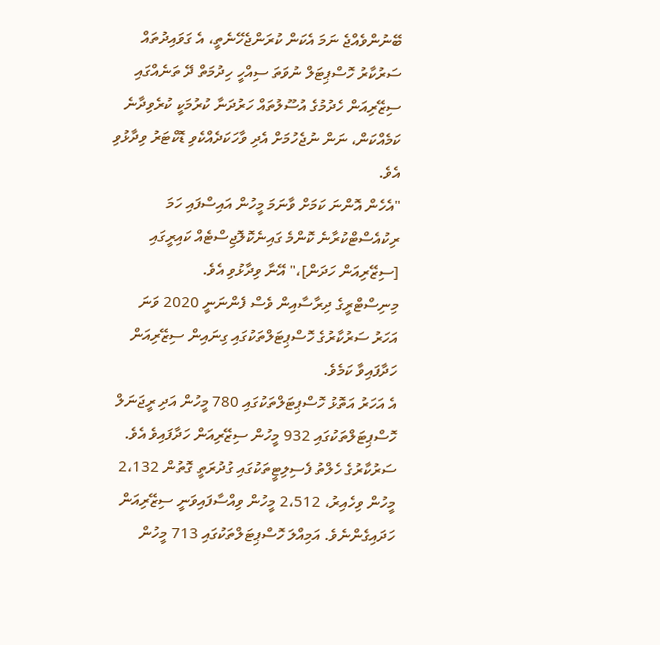ބޭނުންވެއްޖެ ނަމަ އެކަން ކުރަންޖެހޭނެތީ، އެ ގަވައިދުތައް ސަރުކާރު ހޮސްޕިޓަލް ނުވަތަ ސިއްހީ ހިދުމަތް ދޭ ތަނެއްގައި ސިޒޭރިއަން ހެދުމުގެ އުސޫލުތައް ހަރުދަނާ ކުރުމަކީ ކުރެވިދާނެ ކަމެއްކަން، ނަން ނުޖެހުމަށް އެދި ވާހަކަދެއްކެވި ޑޮކްޓަރު ވިދާޅުވި އެވެ.
"އެހެން އޮންނަ ކަމަށް ވާނަމަ މީހުން އައިސްފައި ހަމަ ރިކުއެސްޓްކުރާނެ ކޮންމެ ގައިނެކޮލޮޖިސްޓެއް ކައިރީގައި [ސިޒޭރިއަން ހަދަން]،" އޭނާ ވިދާޅުވި އެވެ.
މިނިސްޓްރީގެ ދިރާސާއިން ވެސް ފެންނަނީ 2020 ވަނަ އަހަރު ސަރުކާރުގެ ހޮސްޕިޓަލްތަކުގައި ގިނައިން ސިޒޭރިއަން ހަދާފައިވާ ކަމެވެ.
އެ އަހަރު އަތޮޅު ހޮސްޕިޓަލްތަކުގައި 780 މީހުން އަދި ރީޖަނަލް ހޮސްޕިޓަލްތަކުގައި 932 މީހުން ސިޒޭރިއަން ހަދާފައިވެ އެވެ.
ސަރުކާރުގެ ހެލްތު ފެސިލިޓީތަކުގައި ގުދުރަތީ ގޮތުން 2،132 މީހުން ވިހެއިރު، 2،512 މީހުން ވިއްސާފައިވަނީ ސިޒޭރިއަން ހަދައިގެންނެވެ. އަމިއްލަ ހޮސްޕިޓަލްތަކުގައި 713 މީހުން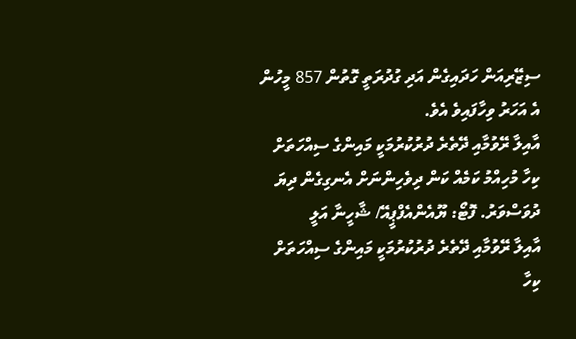ސިޒޭރިއަން ހަދައިގެން އަދި ގުދުރަތީ ގޮތުން 857 މީހުން އެ އަހަރު ވިހާފައިވެ އެވެ.
އާއިލާ ރޭވުމާއި ދޭތެރެ ދުރުކުރުމަކީ މައިންގެ ސިއްހަތަށް ކިހާ މުހިއްމު ކަމެއް ކަން ދިވެހިންނަށް އެނގިގެން ދިޔަ ދުވަސްވަރު. ފޮޓޯ: ޔޫއެންއެފްޕީއޭ/ ޝާހީނާ އަލީ
އާއިލާ ރޭވުމާއި ދޭތެރެ ދުރުކުރުމަކީ މައިންގެ ސިއްހަތަށް ކިހާ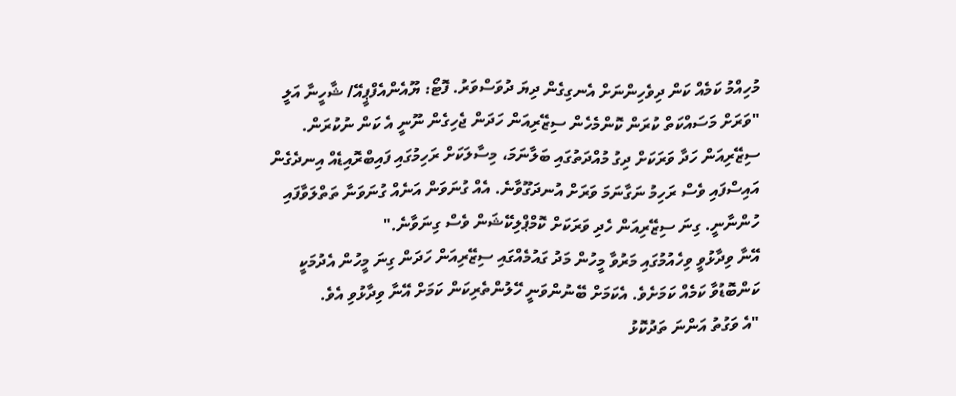މުހިއްމު ކަމެއް ކަން ދިވެހިންނަށް އެނގިގެން ދިޔަ ދުވަސްވަރު. ފޮޓޯ: ޔޫއެންއެފްޕީއޭ/ ޝާހީނާ އަލީ
"ވަރަށް މަސައްކަތް ކުރަން ކޮންމެހެން ސިޒޭރިއަން ހަދަން ޖެހިގެން ނޫނީ އެ ކަން ނުކުރަން. ސިޒޭރިއަން ހަދާ ވަރަކަށް ދިގު މުއްދަތުގައި ބަލާނަމަ، މިސާލަކަށް ރަހިމުގައި ފައިބްރޮއިޑެއް އިނދެގެން އައިސްފައި ވެސް ރަހިމު ނަގާނަމަ ވަރަށް އުނދަގޫވާނެ. އެއް ގުނަވަން އަނެއް ގުނަވަނާ ތަތްލަވާފައި ހުންނާނީ. ގިނަ ސިޒޭރިއަން ހެދި ވަރަކަށް ކޮމްޕްލިކޭޝަން ވެސް ގިނަވާނެ."
އޭނާ ވިދާޅުވީ ވިހެއުމުގައި މަރުވާ މީހުން މަދު ގައުމެއްގައި ސިޒޭރިއަން ހަދަން ގިނަ މީހުން އެދުމަކީ ކަންބޮޑުވާ ކަމެއް ކަމަށެވެ. އެކަމަށް ބޭނުންވަނީ ހޭލުންތެރިކަން ކަމަށް އޭނާ ވިދާޅުވި އެވެ.
"އެ ވަގުތު އަންނަ ތަދުކޮޅު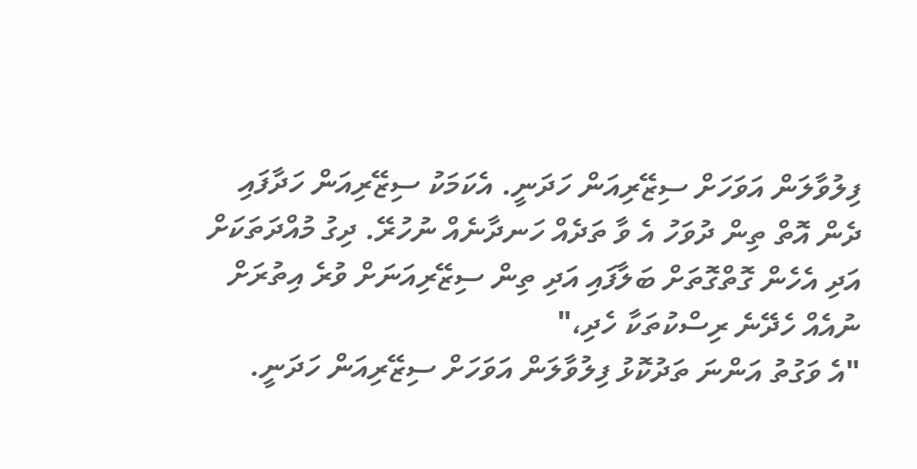ފިލުވާލަން އަވަހަށް ސިޒޭރިއަން ހަދަނީ. އެކަމަކު ސިޒޭރިއަން ހަދާފައި ދެން އޮތް ތިން ދުވަހު އެ ވާ ތަދެއް ހަނދާނެއް ނުހުރޭ. ދިގު މުއްދަތަކަށް އަދި އެހެން ގޮތްގޮތަށް ބަލާފައި އަދި ތިން ސިޒޭރިއަނަށް ވުރެ އިތުރަށް ނުއެއް ހެދޭނެ ރިސްކުތަކާ ހެދި،"
"އެ ވަގުތު އަންނަ ތަދުކޮޅު ފިލުވާލަން އަވަހަށް ސިޒޭރިއަން ހަދަނީ.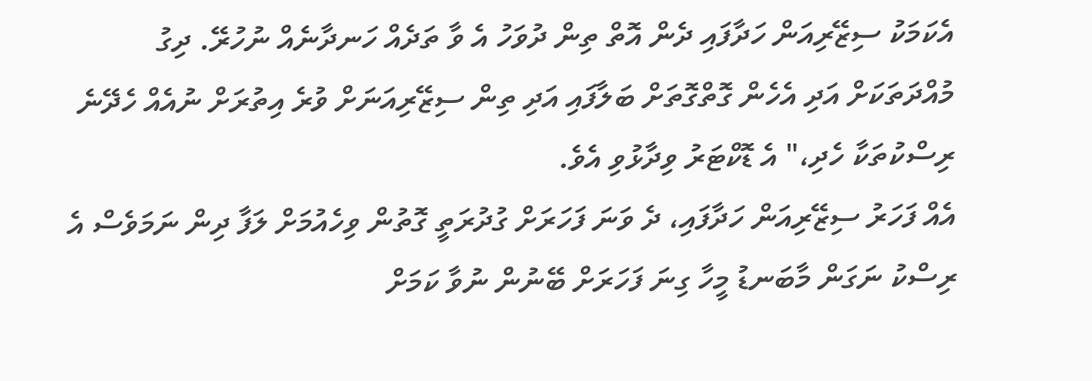އެކަމަކު ސިޒޭރިއަން ހަދާފައި ދެން އޮތް ތިން ދުވަހު އެ ވާ ތަދެއް ހަނދާނެއް ނުހުރޭ. ދިގު މުއްދަތަކަށް އަދި އެހެން ގޮތްގޮތަށް ބަލާފައި އަދި ތިން ސިޒޭރިއަނަށް ވުރެ އިތުރަށް ނުއެއް ހެދޭނެ ރިސްކުތަކާ ހެދި،" އެ ޑޮކްޓަރު ވިދާޅުވި އެވެ.
އެއް ފަހަރު ސިޒޭރިއަން ހަދާފައި، ދެ ވަނަ ފަހަރަށް ގުދުރަތީ ގޮތުން ވިހެއުމަށް ލަފާ ދިން ނަމަވެސް އެ ރިސްކު ނަގަން މާބަނޑު މީހާ ގިނަ ފަހަރަށް ބޭނުން ނުވާ ކަމަށް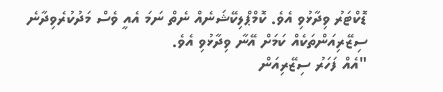ޑޮކްޓަރު ވިދާޅުވި އެވެ. ކޮމްޕްލިކޭޝަނެއް ނެތް ނަމަ އެއީ ވެސް މަދުކުރެވިދާނެ ސިޒޭރިއަންތަކެއް ކަމަށް އޭނާ ވިދާޅުވި އެވެ.
"އެއް ފަހަރު ސިޒޭރިއަން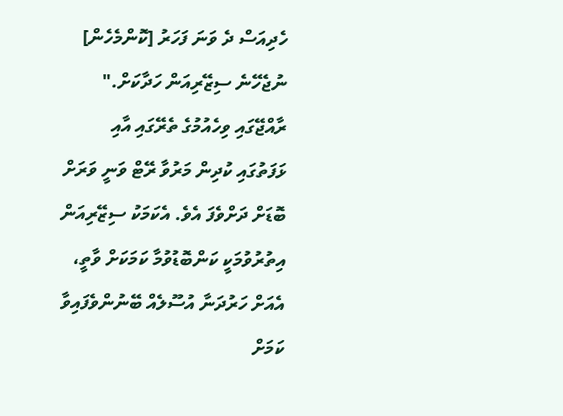ހެދިއަސް ދެ ވަނަ ފަހަރު [ކޮންމެހެން] ނުޖެހޭނެ ސިޒޭރިއަން ހަދާކަށް."
ރާއްޖޭގައި ވިހެއުމުގެ ތެރޭގައި އާއި ޅަފަތުގައި ކުދިން މަރުވާ ރޭޓް ވަނީ ވަރަށް ބޮޑަށް ދަށްވެފަ އެވެ. އެކަމަކު ސިޒޭރިއަން އިތުރުވުމަކީ ކަންބޮޑުވުމާ ކަމަކަށް ވާތީ، އެއަށް ހަރުދަނާ އުސޫލެއް ބޭނުންވެފައިވާ ކަމަށް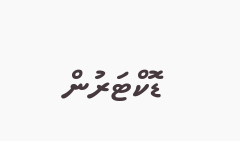ޑޮކްޓަރުން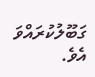ގަބޫލުކުރައްވަ އެވެ.